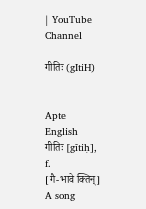| YouTube Channel

गीतिः (gItiH)


Apte
English
गीतिः [gītiḥ],
f.
[गै-भावे क्तिन्]
A song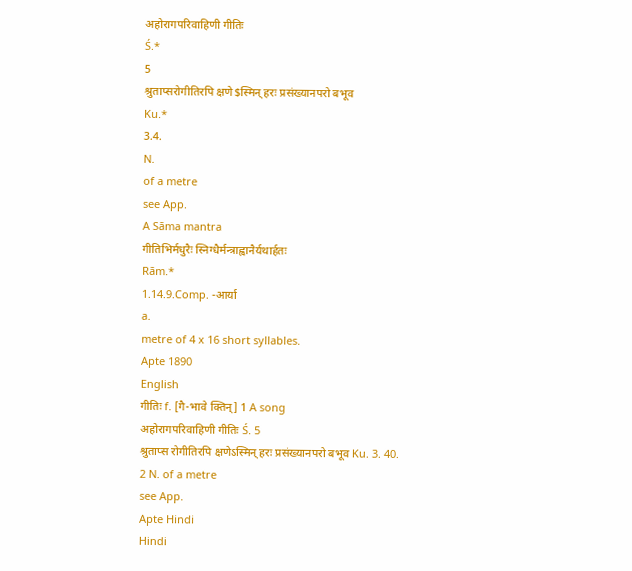अहोरागपरिवाहिणी गीतिः
Ś.*
5
श्रुताप्सरोगीतिरपि क्षणे$स्मिन् हरः प्रसंख्यानपरो बभूव
Ku.*
3.4.
N.
of a metre
see App.
A Sāma mantra
गीतिभिर्मधुरैः स्निग्धैर्मन्त्राह्वानैर्यथार्हतः
Rām.*
1.14.9.Comp. -आर्या
a.
metre of 4 x 16 short syllables.
Apte 1890
English
गीतिः f. [गै-भावे क्तिन्] 1 A song
अहोरागपरिवाहिणी गीतिः Ś. 5
श्रुताप्स रोगीतिरपि क्षणेऽस्मिन् हरः प्रसंख्यानपरो बभूव Ku. 3. 40.
2 N. of a metre
see App.
Apte Hindi
Hindi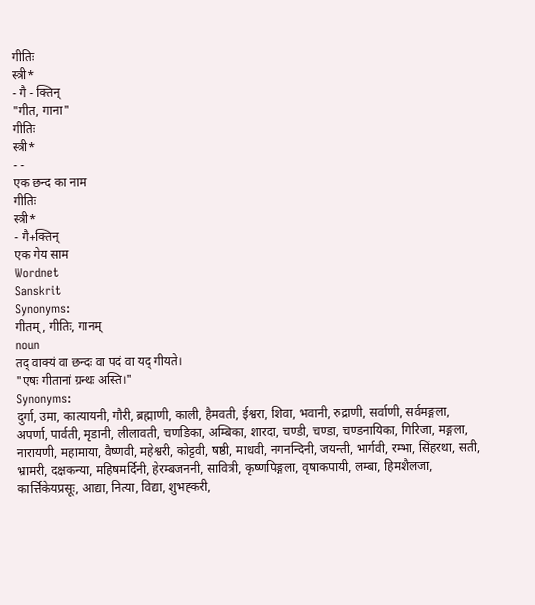गीतिः
स्त्री*
- गै - क्तिन्
"गीत, गाना"
गीतिः
स्त्री*
- -
एक छन्द का नाम
गीतिः
स्त्री*
- गै+क्तिन्
एक गेय साम
Wordnet
Sanskrit
Synonyms:
गीतम्, गीतिः, गानम्
noun
तद् वाक्यं वा छन्दः वा पदं वा यद् गीयते।
"एषः गीतानां ग्रन्थः अस्ति।"
Synonyms:
दुर्गा, उमा, कात्यायनी, गौरी, ब्रह्माणी, काली, हैमवती, ईश्वरा, शिवा, भवानी, रुद्राणी, सर्वाणी, सर्वमङ्गला, अपर्णा, पार्वती, मृडानी, लीलावती, चणडिका, अम्बिका, शारदा, चण्डी, चण्डा, चण्डनायिका, गिरिजा, मङ्गला, नारायणी, महामाया, वैष्णवी, महेश्वरी, कोट्टवी, षष्ठी, माधवी, नगनन्दिनी, जयन्ती, भार्गवी, रम्भा, सिंहरथा, सती, भ्रामरी, दक्षकन्या, महिषमर्दिनी, हेरम्बजननी, सावित्री, कृष्णपिङ्गला, वृषाकपायी, लम्बा, हिमशैलजा, कार्त्तिकेयप्रसूः, आद्या, नित्या, विद्या, शुभह्करी,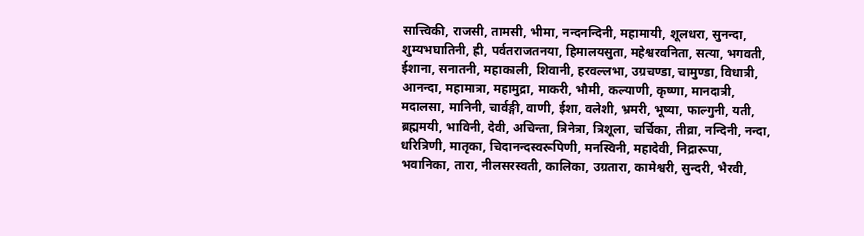सात्त्विकी, राजसी, तामसी, भीमा, नन्दनन्दिनी, महामायी, शूलधरा, सुनन्दा, शुम्यभघातिनी, ह्री, पर्वतराजतनया, हिमालयसुता, महेश्वरवनिता, सत्या, भगवती, ईशाना, सनातनी, महाकाली, शिवानी, हरवल्लभा, उग्रचण्डा, चामुण्डा, विधात्री, आनन्दा, महामात्रा, महामुद्रा, माकरी, भौमी, कल्याणी, कृष्णा, मानदात्री, मदालसा, मानिनी, चार्वङ्गी, वाणी, ईशा, वलेशी, भ्रमरी, भूष्या, फाल्गुनी, यती, ब्रह्ममयी, भाविनी, देवी, अचिन्ता, त्रिनेत्रा, त्रिशूला, चर्चिका, तीव्रा, नन्दिनी, नन्दा, धरित्रिणी, मातृका, चिदानन्दस्वरूपिणी, मनस्विनी, महादेवी, निद्रारूपा, भवानिका, तारा, नीलसरस्वती, कालिका, उग्रतारा, कामेश्वरी, सुन्दरी, भैरवी,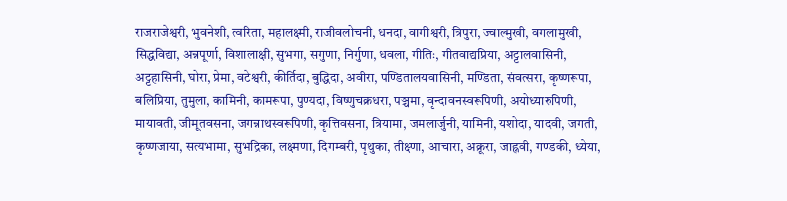राजराजेश्वरी, भुवनेशी, त्वरिता, महालक्ष्मी, राजीवलोचनी, धनदा, वागीश्वरी, त्रिपुरा, ज्वाल्मुखी, वगलामुखी, सिद्धविद्या, अन्नपूर्णा, विशालाक्षी, सुभगा, सगुणा, निर्गुणा, धवला, गीतिः, गीतवाद्यप्रिया, अट्टालवासिनी, अट्टहासिनी, घोरा, प्रेमा, वटेश्वरी, कीर्तिदा, बुद्धिदा, अवीरा, पण्डितालयवासिनी, मण्डिता, संवत्सरा, कृष्णरूपा, बलिप्रिया, तुमुला, कामिनी, कामरूपा, पुण्यदा, विष्णुचक्रधरा, पञ्चमा, वृन्दावनस्वरूपिणी, अयोध्यारुपिणी, मायावती, जीमूतवसना, जगन्नाथस्वरूपिणी, कृत्तिवसना, त्रियामा, जमलार्जुनी, यामिनी, यशोदा, यादवी, जगती, कृष्णजाया, सत्यभामा, सुभद्रिका, लक्ष्मणा, दिगम्बरी, पृथुका, तीक्ष्णा, आचारा, अक्रूरा, जाह्नवी, गण्डकी, ध्येया,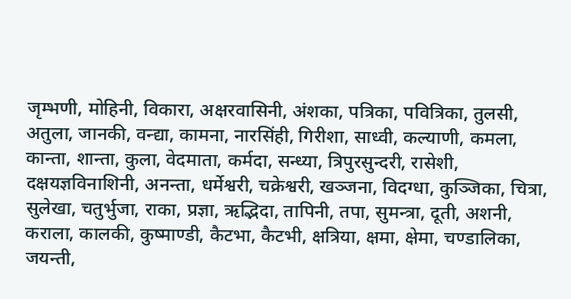जृम्भणी, मोहिनी, विकारा, अक्षरवासिनी, अंशका, पत्रिका, पवित्रिका, तुलसी, अतुला, जानकी, वन्द्या, कामना, नारसिंही, गिरीशा, साध्वी, कल्याणी, कमला, कान्ता, शान्ता, कुला, वेदमाता, कर्मदा, सन्ध्या, त्रिपुरसुन्दरी, रासेशी, दक्षयज्ञविनाशिनी, अनन्ता, धर्मेश्वरी, चक्रेश्वरी, खञ्जना, विदग्धा, कुञ्जिका, चित्रा, सुलेखा, चतुर्भुजा, राका, प्रज्ञा, ऋद्भिदा, तापिनी, तपा, सुमन्त्रा, दूती, अशनी, कराला, कालकी, कुष्माण्डी, कैटभा, कैटभी, क्षत्रिया, क्षमा, क्षेमा, चण्डालिका, जयन्ती,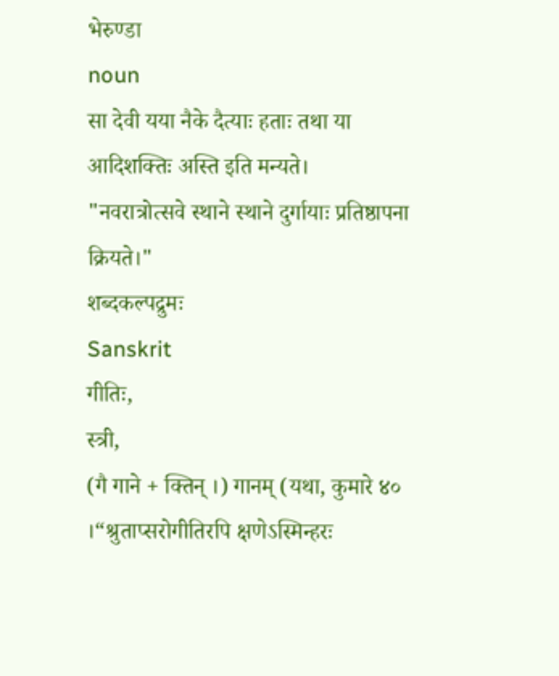भेरुण्डा
noun
सा देवी यया नैके दैत्याः हताः तथा या आदिशक्तिः अस्ति इति मन्यते।
"नवरात्रोत्सवे स्थाने स्थाने दुर्गायाः प्रतिष्ठापना क्रियते।"
शब्दकल्पद्रुमः
Sanskrit
गीतिः,
स्त्री,
(गै गाने + क्तिन् ।) गानम् (यथा, कुमारे ४० ।“श्रुताप्सरोगीतिरपि क्षणेऽस्मिन्हरः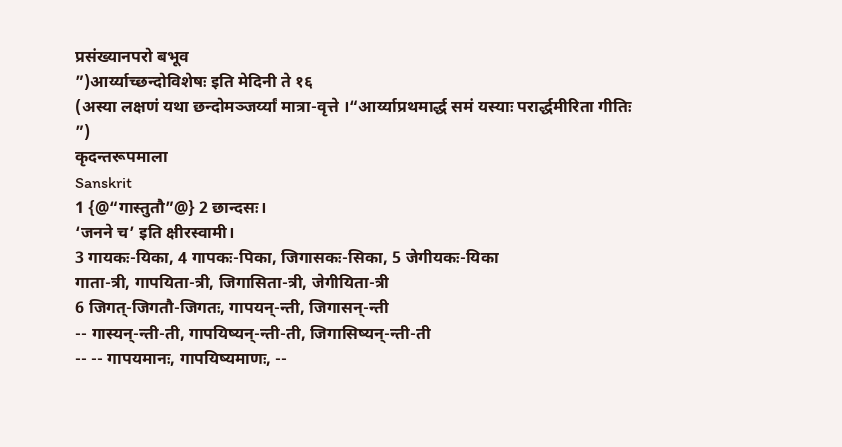प्रसंख्यानपरो बभूव
”)आर्य्याच्छन्दोविशेषः इति मेदिनी ते १६
(अस्या लक्षणं यथा छन्दोमञ्जर्य्यां मात्रा-वृत्ते ।“आर्य्याप्रथमार्द्ध समं यस्याः परार्द्धमीरिता गीतिः
”)
कृदन्तरूपमाला
Sanskrit
1 {@“गास्तुतौ”@} 2 छान्दसः।
‘जनने च’ इति क्षीरस्वामी।
3 गायकः-यिका, 4 गापकः-पिका, जिगासकः-सिका, 5 जेगीयकः-यिका
गाता-त्री, गापयिता-त्री, जिगासिता-त्री, जेगीयिता-त्री
6 जिगत्-जिगतौ-जिगतः, गापयन्-न्ती, जिगासन्-न्ती
-- गास्यन्-न्ती-ती, गापयिष्यन्-न्ती-ती, जिगासिष्यन्-न्ती-ती
-- -- गापयमानः, गापयिष्यमाणः, --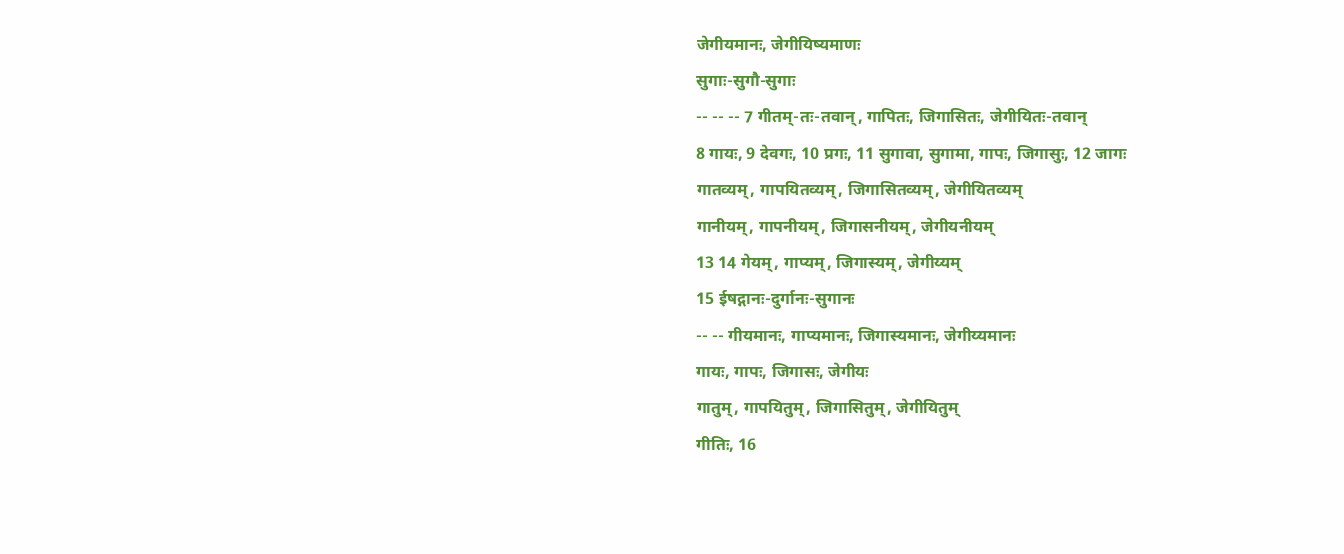जेगीयमानः, जेगीयिष्यमाणः
सुगाः-सुगौ-सुगाः
-- -- -- 7 गीतम्-तः-तवान्, गापितः, जिगासितः, जेगीयितः-तवान्
8 गायः, 9 देवगः, 10 प्रगः, 11 सुगावा, सुगामा, गापः, जिगासुः, 12 जागः
गातव्यम्, गापयितव्यम्, जिगासितव्यम्, जेगीयितव्यम्
गानीयम्, गापनीयम्, जिगासनीयम्, जेगीयनीयम्
13 14 गेयम्, गाप्यम्, जिगास्यम्, जेगीय्यम्
15 ईषद्गानः-दुर्गानः-सुगानः
-- -- गीयमानः, गाप्यमानः, जिगास्यमानः, जेगीय्यमानः
गायः, गापः, जिगासः, जेगीयः
गातुम्, गापयितुम्, जिगासितुम्, जेगीयितुम्
गीतिः, 16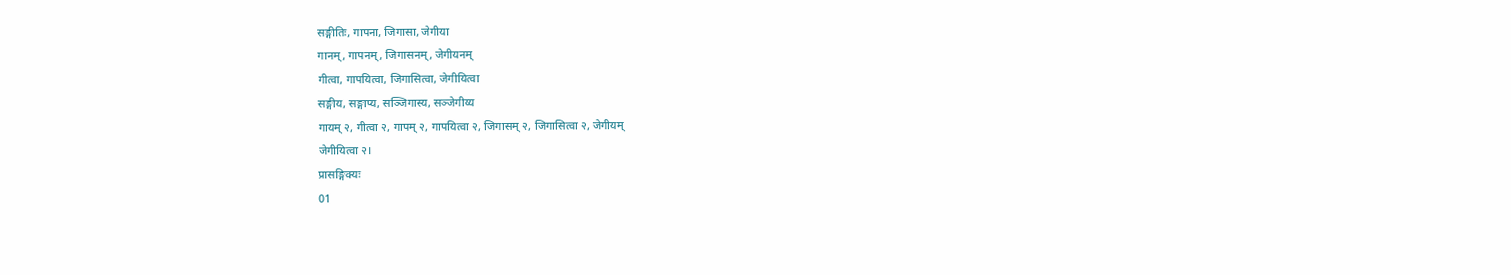सङ्गीतिः, गापना, जिगासा, जेगीया
गानम्, गापनम्, जिगासनम्, जेगीयनम्
गीत्वा, गापयित्वा, जिगासित्वा, जेगीयित्वा
सङ्गीय, सङ्गाप्य, सञ्जिगास्य, सञ्जेगीय्य
गायम् २, गीत्वा २, गापम् २, गापयित्वा २, जिगासम् २, जिगासित्वा २, जेगीयम्
जेगीयित्वा २।
प्रासङ्गिक्यः
01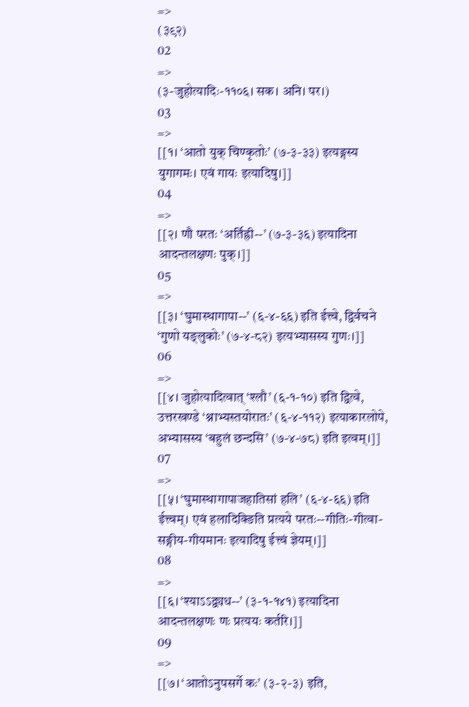=>
(३९२)
02
=>
(३-जुहोत्यादिः-११०६। सक। अनि। पर।)
03
=>
[[१। ‘आतो युक् चिण्कृतोः’ (७-३-३३) इत्यङ्गस्य युगागमः। एवं गायः इत्यादिषु।]]
04
=>
[[२। णौ परतः ‘अर्तिह्री--’ (७-३-३६) इत्यादिना आदन्तलक्षणः पुक्।]]
05
=>
[[३। ‘घुमास्थागापा--’ (६-४-६६) इति ईत्त्वे, द्विर्वचने ‘गुणो यङ्लुकोः’ (७-४-८२) इत्यभ्यासस्य गुणः।]]
06
=>
[[४। जुहोत्यादित्वात् ‘श्लौ’ (६-१-१०) इति द्वित्वे, उत्तरखण्डे ‘श्नाभ्यस्तयोरातः’ (६-४-११२) इत्याकारलोपे, अभ्यासस्य ‘बहुलं छन्दसि’ (७-४-७८) इति इत्वम्।]]
07
=>
[[५। ‘घुमास्थागापाजहातिसां हलि’ (६-४-६६) इति ईत्त्वम्। एवं हलादिक्ङिति प्रत्यये परतः--गीतिः-गीत्वा-सङ्गीय-गीयमानः इत्यादिषु ईत्त्वं ज्ञेयम्।]]
08
=>
[[६। ‘श्याऽऽद्व्यध--’ (३-१-१४१) इत्यादिना आदन्तलक्षणः णः प्रत्ययः कर्तरि।]]
09
=>
[[७। ‘आतोऽनुपसर्गे कः’ (३-२-३) इति,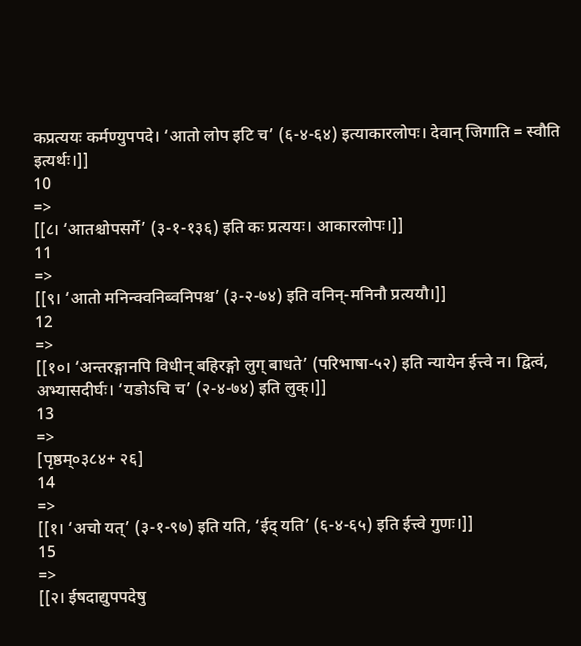कप्रत्ययः कर्मण्युपपदे। ‘आतो लोप इटि च’ (६-४-६४) इत्याकारलोपः। देवान् जिगाति = स्वौति इत्यर्थः।]]
10
=>
[[८। ‘आतश्चोपसर्गे’ (३-१-१३६) इति कः प्रत्ययः। आकारलोपः।]]
11
=>
[[९। ‘आतो मनिन्क्वनिब्वनिपश्च’ (३-२-७४) इति वनिन्-मनिनौ प्रत्ययौ।]]
12
=>
[[१०। ‘अन्तरङ्गानपि विधीन् बहिरङ्गो लुग् बाधते’ (परिभाषा-५२) इति न्यायेन ईत्त्वे न। द्वित्वं, अभ्यासदीर्घः। ‘यङोऽचि च’ (२-४-७४) इति लुक्।]]
13
=>
[पृष्ठम्०३८४+ २६]
14
=>
[[१। ‘अचो यत्’ (३-१-९७) इति यति, ‘ईद् यति’ (६-४-६५) इति ईत्त्वे गुणः।]]
15
=>
[[२। ईषदाद्युपपदेषु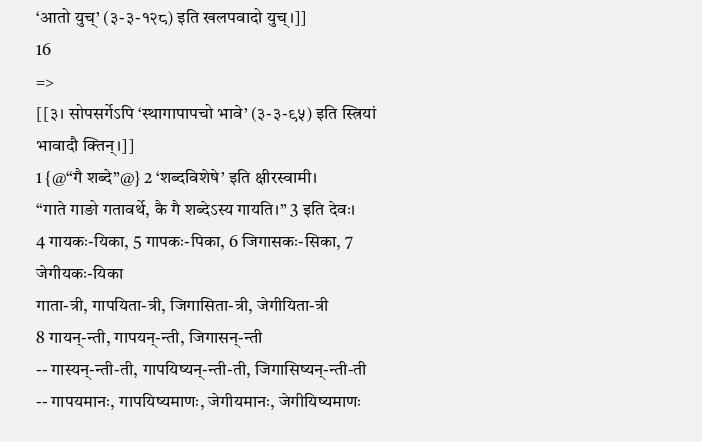‘आतो युच्’ (३-३-१२८) इति खलपवादो युच्।]]
16
=>
[[३। सोपसर्गेऽपि ‘स्थागापापचो भावे’ (३-३-९५) इति स्त्रियां भावादौ क्तिन्।]]
1 {@“गै शब्दे”@} 2 ‘शब्दविशेषे’ इति क्षीरस्वामी।
“गाते गाङो गतावर्थे, कै गै शब्देऽस्य गायति।” 3 इति देवः।
4 गायकः-यिका, 5 गापकः-पिका, 6 जिगासकः-सिका, 7 जेगीयकः-यिका
गाता-त्री, गापयिता-त्री, जिगासिता-त्री, जेगीयिता-त्री
8 गायन्-न्ती, गापयन्-न्ती, जिगासन्-न्ती
-- गास्यन्-न्ती-ती, गापयिष्यन्-न्ती-ती, जिगासिष्यन्-न्ती-ती
-- गापयमानः, गापयिष्यमाणः, जेगीयमानः, जेगीयिष्यमाणः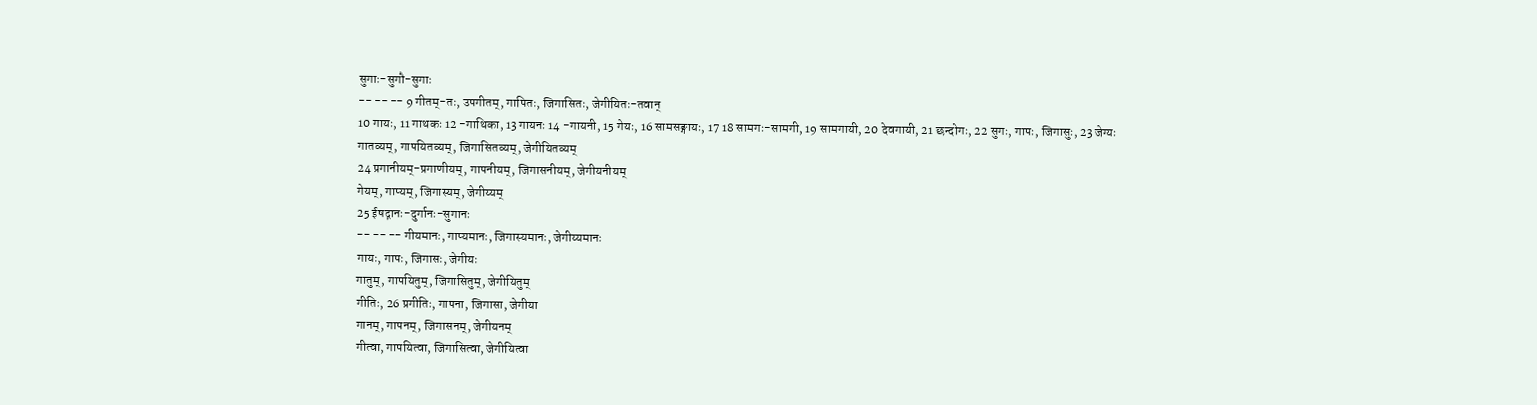सुगाः-सुगौ-सुगाः
-- -- -- 9 गीतम्-तः, उपगीतम्, गापितः, जिगासितः, जेगीयितः-तवान्
10 गायः, 11 गाथकः 12 -गाथिका, 13 गायनः 14 -गायनी, 15 गेयः, 16 सामसङ्गायः, 17 18 सामगः-सामगी, 19 सामगायी, 20 देवगायी, 21 छन्दोगः, 22 सुगः, गापः, जिगासुः, 23 जेग्यः
गातव्यम्, गापयितव्यम्, जिगासितव्यम्, जेगीयितव्यम्
24 प्रगानीयम्-प्रगाणीयम्, गापनीयम्, जिगासनीयम्, जेगीयनीयम्
गेयम्, गाप्यम्, जिगास्यम्, जेगीय्यम्
25 ईषद्गानः-दुर्गानः-सुगानः
-- -- -- गीयमानः, गाप्यमानः, जिगास्यमानः, जेगीय्यमानः
गायः, गापः, जिगासः, जेगीयः
गातुम्, गापयितुम्, जिगासितुम्, जेगीयितुम्
गीतिः, 26 प्रगीतिः, गापना, जिगासा, जेगीया
गानम्, गापनम्, जिगासनम्, जेगीयनम्
गीत्वा, गापयित्वा, जिगासित्वा, जेगीयित्वा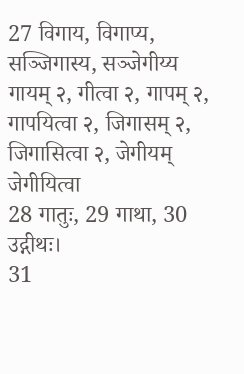27 विगाय, विगाप्य, सञ्जिगास्य, सञ्जेगीय्य
गायम् २, गीत्वा २, गापम् २, गापयित्वा २, जिगासम् २, जिगासित्वा २, जेगीयम्
जेगीयित्वा
28 गातुः, 29 गाथा, 30 उद्गीथः।
31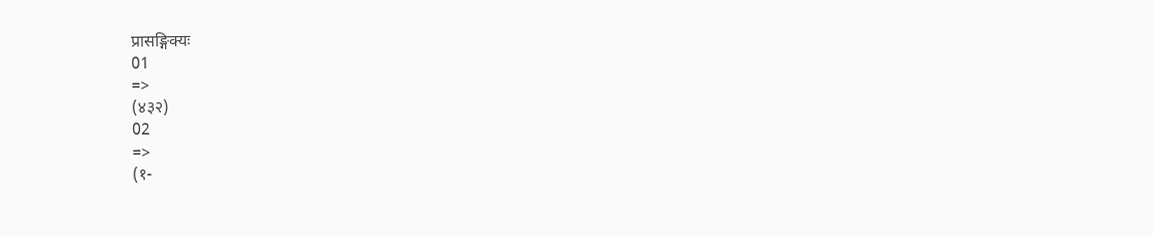प्रासङ्गिक्यः
01
=>
(४३२)
02
=>
(१-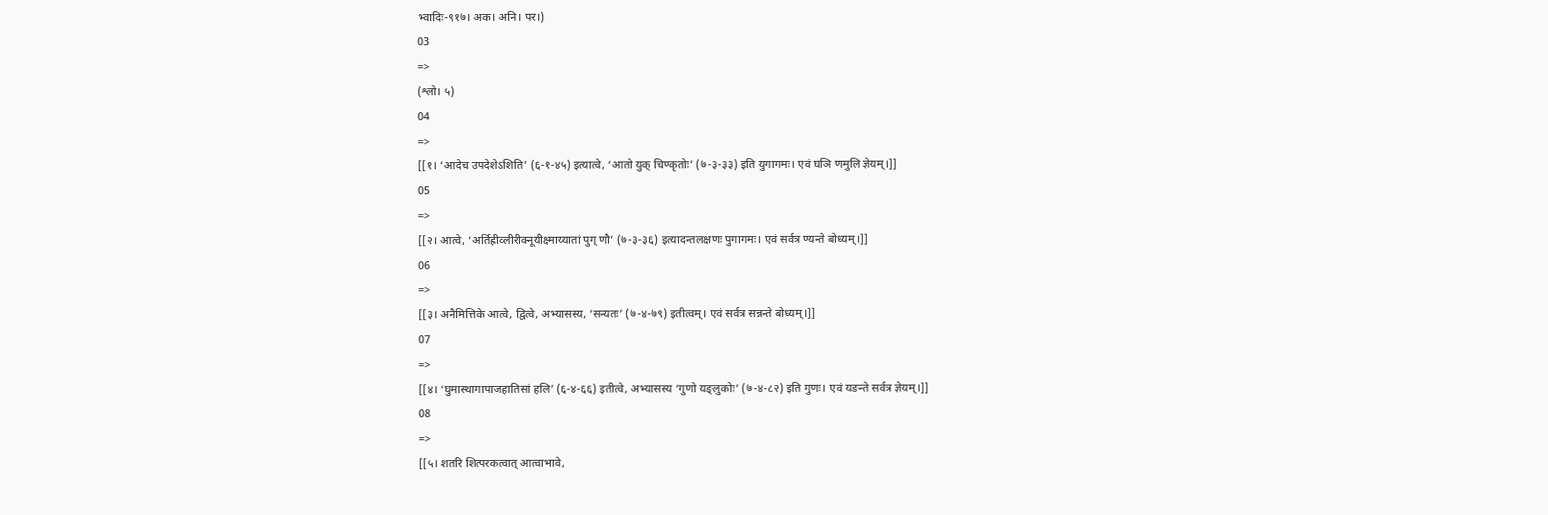भ्वादिः-९१७। अक। अनि। पर।)
03
=>
(श्लो। ५)
04
=>
[[१। ‘आदेच उपदेशेऽशिति’ (६-१-४५) इत्यात्वे, ‘आतो युक् चिण्कृतोः’ (७-३-३३) इति युगागमः। एवं घञि णमुलि ज्ञेयम्।]]
05
=>
[[२। आत्वे, ‘अर्तिह्रीव्लीरीक्नूयीक्ष्माय्यातां पुग् णौ’ (७-३-३६) इत्यादन्तलक्षणः पुगागमः। एवं सर्वत्र ण्यन्ते बोध्यम्।]]
06
=>
[[३। अनैमित्तिके आत्वे, द्वित्वे, अभ्यासस्य, ‘सन्यतः’ (७-४-७९) इतीत्वम्। एवं सर्वत्र सन्नन्ते बोध्यम्।]]
07
=>
[[४। ‘घुमास्थागापाजहातिसां हलि’ (६-४-६६) इतीत्वे, अभ्यासस्य ‘गुणो यङ्लुकोः’ (७-४-८२) इति गुणः। एवं यङन्ते सर्वत्र ज्ञेयम्।]]
08
=>
[[५। शतरि शित्परकत्वात् आत्वाभावे,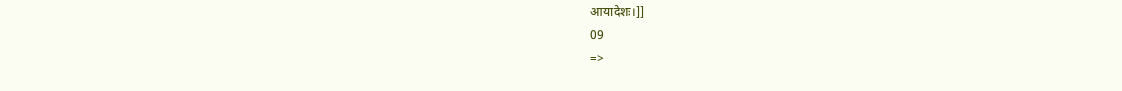आयादेशः।]]
09
=>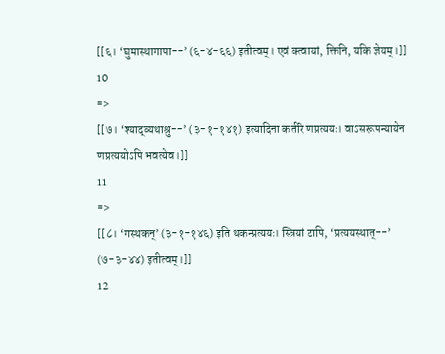[[६। ‘घुमास्थागापा--’ (६-४-६६) इतीत्वम्। एवं क्त्वायां, क्तिनि, यकि ज्ञेयम्।]]
10
=>
[[७। ‘श्याद्व्यथाश्रु--’ (३-१-१४१) इत्यादिना कर्तरि णप्रत्ययः। वाऽसरूपन्यायेन णप्रत्ययोऽपि भवत्येव।]]
11
=>
[[८। ‘गस्थकन्’ (३-१-१४६) इति थकन्प्रत्ययः। स्त्रियां टापि, ‘प्रत्ययस्थात्--’ (७-३-४४) इतीत्वम्।]]
12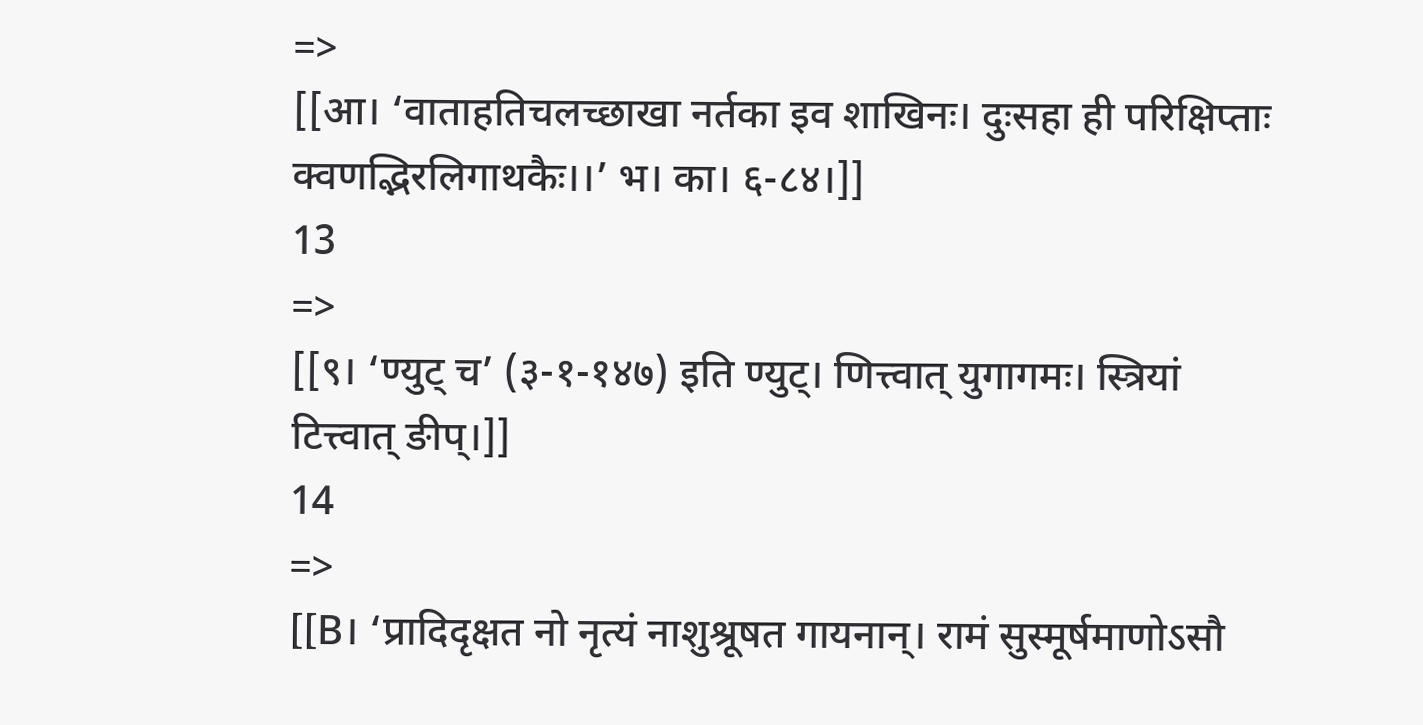=>
[[आ। ‘वाताहतिचलच्छाखा नर्तका इव शाखिनः। दुःसहा ही परिक्षिप्ताः क्वणद्भिरलिगाथकैः।।’ भ। का। ६-८४।]]
13
=>
[[९। ‘ण्युट् च’ (३-१-१४७) इति ण्युट्। णित्त्वात् युगागमः। स्त्रियां टित्त्वात् ङीप्।]]
14
=>
[[B। ‘प्रादिदृक्षत नो नृत्यं नाशुश्रूषत गायनान्। रामं सुस्मूर्षमाणोऽसौ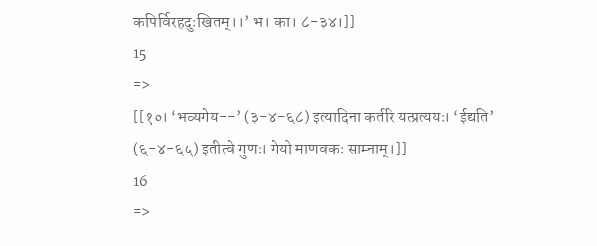कपिर्विरहदुःखितम्।।’ भ। का। ८-३४।]]
15
=>
[[१०। ‘भव्यगेय--’ (३-४-६८) इत्यादिना कर्तरि यत्प्रत्ययः। ‘ईद्यति’ (६-४-६५) इतीत्वे गुणः। गेयो माणवकः साम्नाम्।]]
16
=>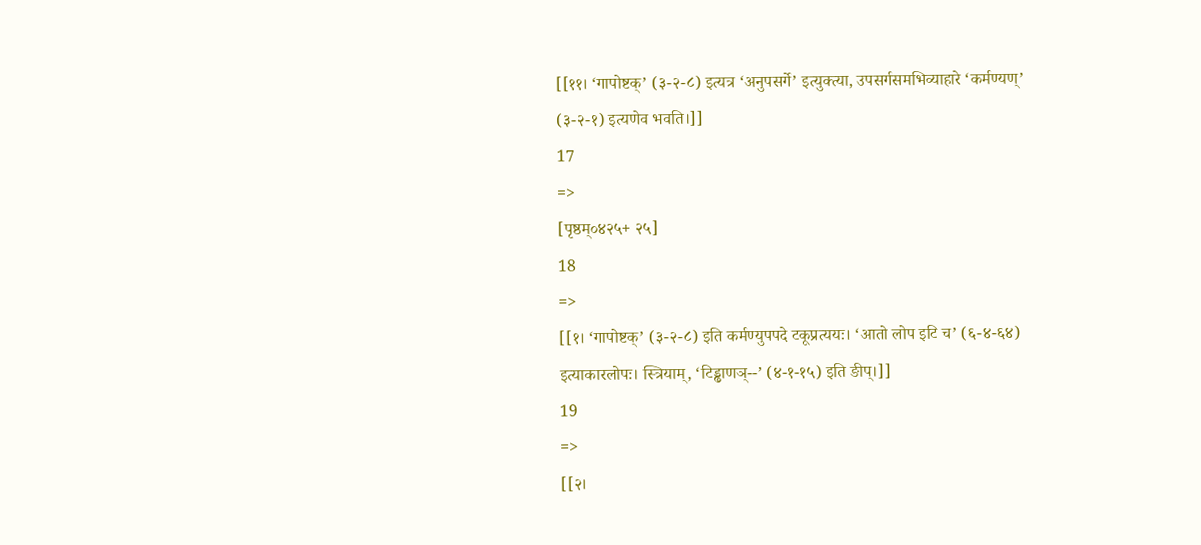[[११। ‘गापोष्टक्’ (३-२-८) इत्यत्र ‘अनुपसर्गे’ इत्युक्त्या, उपसर्गसमभिव्याहारे ‘कर्मण्यण्’ (३-२-१) इत्यणेव भवति।]]
17
=>
[पृष्ठम्०४२५+ २५]
18
=>
[[१। ‘गापोष्टक्’ (३-२-८) इति कर्मण्युपपदे टकूप्रत्ययः। ‘आतो लोप इटि च’ (६-४-६४) इत्याकारलोपः। स्त्रियाम्, ‘टिड्ढाणञ्--’ (४-१-१५) इति ङीप्।]]
19
=>
[[२।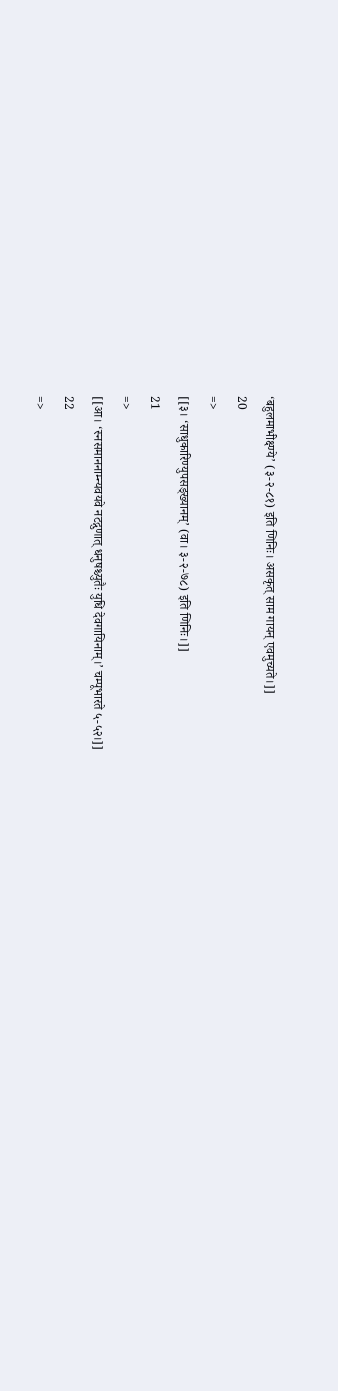‘बहुलमाभीक्ष्ण्ये’ (३-२-८१) इति णिनिः। असकृत् साम गायन् एवमुच्यते।]]
20
=>
[[३। ‘साधुकारिण्युपसङ्ख्यानम्’ (वा। ३-२-७८) इति णिनिः।]]
21
=>
[[आ। ‘स्नसमाननाम्न्यवयवे नटद्गुणात् धनुषश्च्युतैः युधि देवगायिनाम्।’ चम्पूभारते ५-५२।]]
22
=>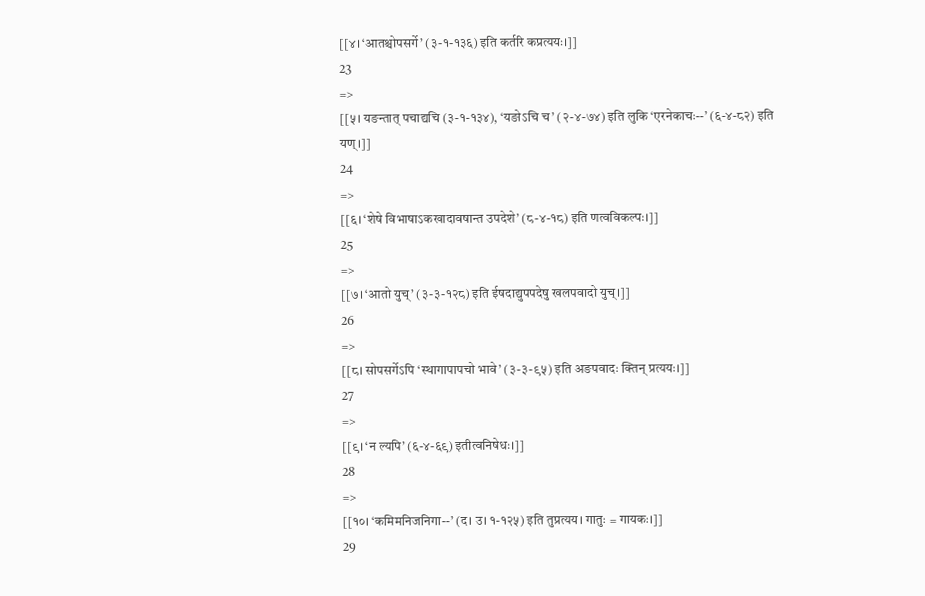[[४। ‘आतश्चोपसर्गे’ (३-१-१३६) इति कर्तरि कप्रत्ययः।]]
23
=>
[[५। यङन्तात् पचाद्यचि (३-१-१३४), ‘यङोऽचि च’ (२-४-७४) इति लुकि ‘एरनेकाचः--’ (६-४-८२) इति यण्।]]
24
=>
[[६। ‘शेषे विभाषाऽकखादावषान्त उपदेशे’ (८-४-१८) इति णत्वविकल्पः।]]
25
=>
[[७। ‘आतो युच्’ (३-३-१२८) इति ईषदाद्युपपदेषु खलपवादो युच्।]]
26
=>
[[८। सोपसर्गेऽपि ‘स्थागापापचो भावे’ (३-३-९५) इति अङपवादः क्तिन् प्रत्ययः।]]
27
=>
[[९। ‘न ल्यपि’ (६-४-६९) इतीत्वनिषेधः।]]
28
=>
[[१०। ‘कमिमनिजनिगा--’ (द। उ। १-१२५) इति तुप्रत्यय। गातुः = गायकः।]]
29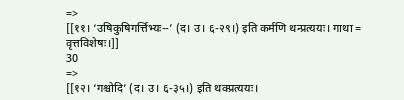=>
[[११। ‘उषिकुषिगर्त्तिभ्यः--’ (द। उ। ६-२९।) इति कर्मणि थन्प्रत्ययः। गाथा = वृत्तविशेषः।]]
30
=>
[[१२। ‘गश्चोदि’ (द। उ। ६-३५।) इति थक्प्रत्ययः।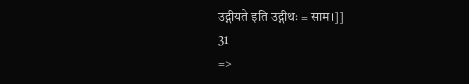उद्गीयते इति उद्गीथः = साम।]]
31
=>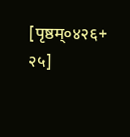[पृष्ठम्०४२६+ २५]